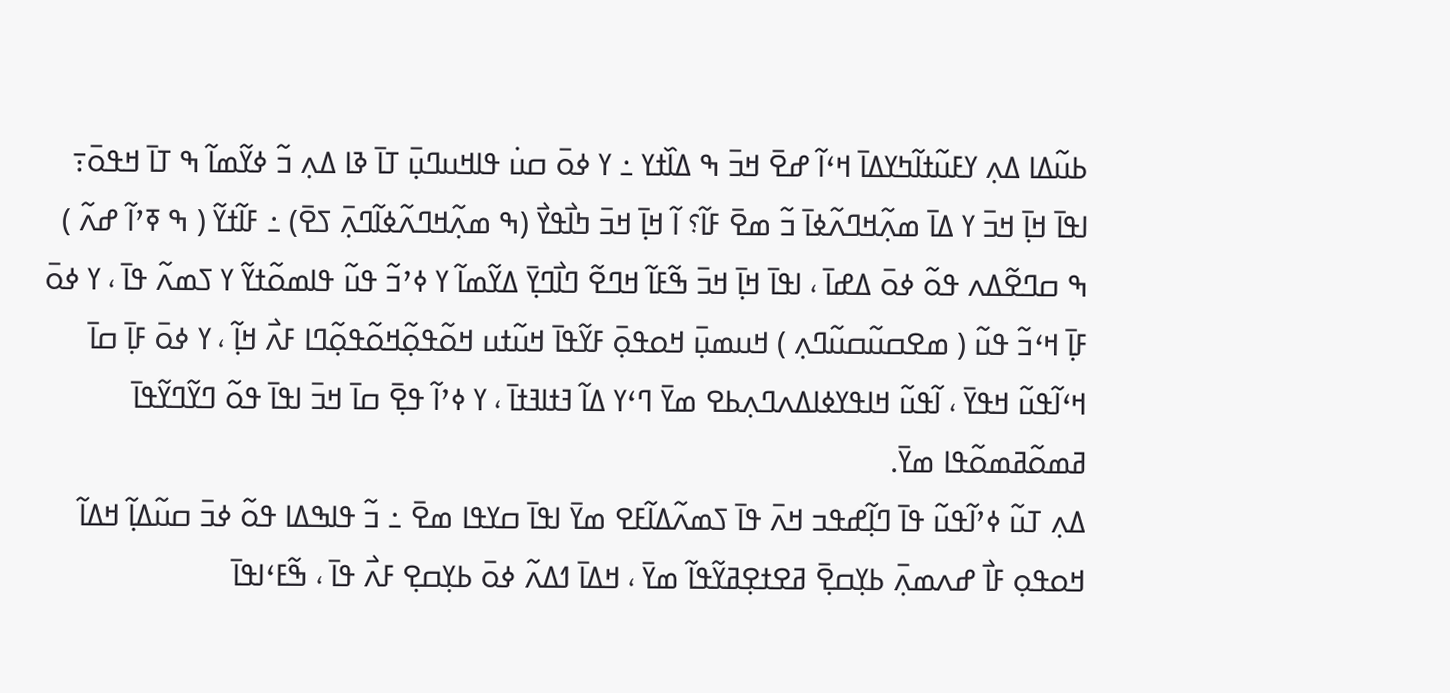ߕߎ߬ߡߊ ߡߍ߲ ߌߓߎ߬ߙߊ߬ߤߌߡߊ߫ ߞߵߊ߬ ߝߐ߫ ߞߏ߫ ߒ ߡߊ߰ߙߌ ߸ ߌ ߦߋ߫ ߛߎ߭ ߟߊߞߎߣߎ߲߫ ߠߊ߫ ߢߊ ߡߍ߲ ߏ߬ ߦߌ߬ߘߊ߬ ߒ ߠߊ߫ ߞߟߋ߫߹ ߊߟߊ߫ ߞߊ߲߫ ߞߏ߫ ߌ ߡߊ߫ ߘߍ߲߬ߞߣߍ߬ߦߊ߫ ߏ߬ ߘߐ߫ ߓߊ߬؟ ߊ߬ ߞߊ߲߫ ߞߏ߫ ߤߊ߯ߟߌ߯ (ߒ ߘߍ߲߬ߞߣߍ߬ߦߊ߬ߣߍ߲߫ ߖߐ߫) ߸ ߓߊ߬ߙߌ߬ ( ߒ ߧߴߊ߬ ߝߍ߬ ) ߒ ߛߣߐ߬ߡߍ ߟߋ߬ ߦߋ߫ ߡߝߊ߫ ، ߊߟߊ߫ ߞߊ߲߫ ߞߏ߫ ߒ߬ߓߊ߬ ߞߣߐ߬ ߣߊ߯ߣߌ߲߫ ߡߌ߬ߘߊ߬ ߌ ߦߴߏ߬ ߟߎ߬ ߟߊߘߋ߬ߙߌ߬ ߌ ߖߘߍ߬ ߟߊ߫ ، ߌ ߦߋ߫ ߓߊ߲߫ ߞߵߏ߬ ߟߎ߬ ( ߘߐߛߎ߬ߛߎ߬ߣߍ߲ ) ߞߎߘߎ߲߫ ߞߋߟߋ߲߫ ߓߌ߬ߟߊ߫ ߞߎ߬ߙߎ ߞߋ߬ߟߋ߲߬ߞߋ߬ߟߋ߲߬ߣߊ ߓߍ߯ ߞߊ߲߬ ، ߌ ߦߋ߫ ߓߊ߲߫ ߛߊ߫ ߞߵߊ߬ߟߎ߬ ߞߟߌ߫ ، ߊ߬ߟߎ߬ ߞߊߟߌߦߊߡߍߣߍ߲ߕߐ ߘߌ߫ ߣߵߌ ߡߊ߬ ߔߙߊߔߙߊ߫ ، ߌ ߦߴߊ߬ ߟߐ߲߫ ߛߊ߫ ߞߏ߫ ߊߟߊ߫ ߟߋ߬ ߣߌ߬ߣߌ߬ߟߊ߫ ߥߘߋ߬ߥߘߋ߬ߟߊ ߘߌ߫.
ߡߍ߲ ߠߎ߬ ߦߴߊ߬ߟߎ߬ ߟߊ߫ ߣߊ߲߬ߝߟߏ ߞߍ߫ ߟߊ߫ ߖߘߍ߬ߡߊ߬ߓߐ ߘߌ߫ ߊߟߊ߫ ߛߌߟߊ ߘߐ߫ ߸ ߏ߬ ߟߊߒߡߊ ߟߋ߬ ߦߏ߫ ߛߎ߬ߡߊ߲߬ ߞߡߊ߬ ߞߋߟߋ߲ ߓߊ߯ ߝߍߘߍ߲߫ ߕߌ߲ߛߐ߲߫ ߥߐߙߐ߲ߥߌ߬ߟߊ߬ ߘߌ߫ ، ߞߡߊ߫ ߗߡߍ߬ ߦߋ߫ ߕߌ߲ߛߐ߲ ߓߍ߯ ߟߊ߫ ، ߒ߬ߓߵߊߟߊ߫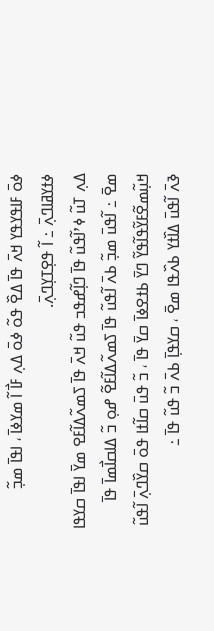ߦߋ߫ ߓߊߟߌߟߌ ߞߍ߫ ߟߊ߫ ߡߐ߰ ߟߋ߬ ߦߋ߫ ߡߍ߲ ߓߊ߯ ߊ߬ ߘߌߦߊ߫ ، ߊߟߊ߫ ߘߏ߲߬ ߦߙߌߥߊߣߍ߲߫ ߸ ߊ߬ ߟߐ߲ߠߌ߲ߣߍ߲߫.
ߡߍ߲ ߠߎ߬ ߦߴߊ߬ߟߎ߬ ߟߊ߫ ߣߊ߲߬ߝߟߏ ߟߎ߬ ߞߍ߫ ߟߊ߫ ߖߘߍ߬ߡߊ߬ߓߐ ߘߌ߫ ߊߟߊ߫ ߛߌߟߊ ߘߐ߫ ߸ ߊ߬ߟߎ߫ ߘߏ߲߬ ߕߍ߫ ߊ߬ߟߎ߬ ߟߊ߫ ߖߘߍ߬ߡߊ߬ߓߐ߬ ߝߋ߲ ߏ߬ ߡߊߛߊ߯ߘߊ߫ ߟߊ߫ ߞߎ߲߬ߘߐ߬ߓߌ߬ߟߊ߬ߟߌ߬ ߣߌ߫ ߕߙߐߦߊ߫ ߛߌ߫ ߟߊ߫ ، ߏ߬ ߟߎ߫ ߛߊ߬ߙߊ ߟߋ߫ ߛߌ߰ߣߍ߲߫ ߊ߬ߟߎ߬ ߢߍ߫ ߊ߬ߟߎ߫ ߡߊ߰ߙߌ ߕߍ߰ߟߊ ߘߐ߫ ، ߛߌߟߊ߲߫ ߕߍ߫ ߏ߬ ߟߎ߬ ߟߊ߫ ߸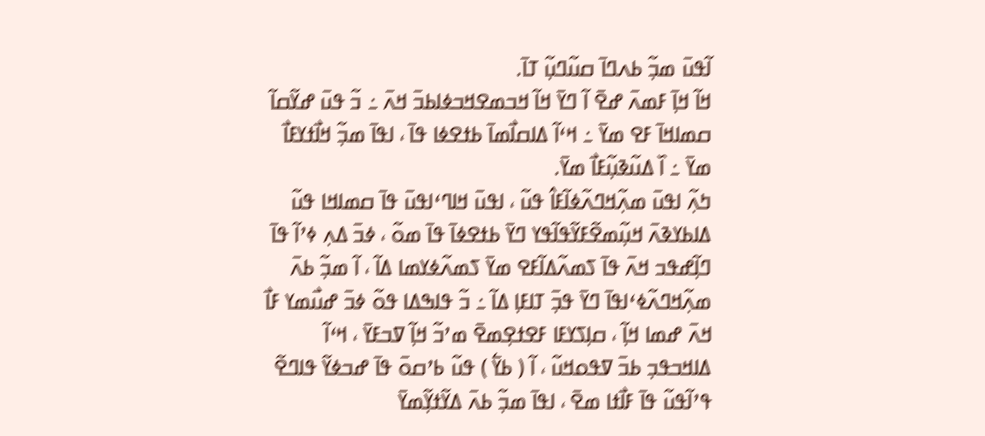ߊ߬ߟߎ߫ ߘߏ߲߬ ߕߍߣߊ߫ ߛߎ߬ߣߎ߲߬ ߠߊ߫.
ߞߊ߬ ߞߊ߲߫ ߓߘߍ߫ ߝߐ߫ ߊ߬ ߣߌ߫ ߞߊ߬ ߞߏߘߐߞߏߦߊߕߏ߫ ߞߍ߫ ߸ ߏ߬ ߟߎ߫ ߝߌ߬ߛߊ߬ ߛߘߊߞߊ߫ ߓߐ ߘߌ߫ ߸ ߞߵߊ߬ ߡߊߛߊ߯ߘߊ߫ ߕߙߐߦߊ ߟߊ߫ ، ߊߟߊ߫ ߘߏ߲߬ ߞߊ߯ߙߌߓߊ߯ ߘߌ߫ ߸ ߊ߰ ߡߎ߬ߢߎ߲߬ߓߊ߯ ߘߌ߫.
ߤߍ߲߬ ߊߟߎ߫ ߘߍ߲߬ߞߣߍ߬ߦߊ߬ߓߊ߮ ߟߎ߬ ، ߊߟߎ߫ ߞߊߣߵߊߟߎ߫ ߟߊ߫ ߛߘߊߞߊ ߟߎ߬ ߡߊߕߌߢߍ߫ ߞߎ߲߬ߘߐ߬ߓߌ߬ߟߊ߬ߟߌ ߣߌ߫ ߕߙߐߦߊ߫ ߟߊ߫ ߘߋ߬ ، ߦߏ߫ ߡߍ߲ ߦߴߊ߬ ߟߊ߫ ߣߊ߲߬ߝߟߏ ߞߍ߫ ߟߊ߫ ߖߘߍ߬ߡߊ߬ߓߐ ߘߌ߫ ߖߘߍ߬ߦߌߘߊ ߡߊ߬ ، ߊ߬ ߘߏ߲߬ ߕߍ߫ ߘߍ߲߬ߞߣߍ߬ߦߵߊߟߊ߫ ߣߌ߫ ߟߏ߲߫ ߠߊߓߊ߲ ߡߊ߬ ߸ ߏ߬ ߟߊߒߡߊ ߟߋ߬ ߦߏ߫ ߝߎ߯ߘߌ ߓߊ߯ ߞߍ߫ ߝߘߊ ߞߊ߲߬ ، ߛߊ߲ߖߌߓߊ ߓߐߙߐ߲ߘߐ߫ ߘߴߏ߬ ߞߊ߲߬ ߜߏߓߌ߫ ، ߞߵߊ߬ ߡߊߞߏߟߏ߲ ߕߏ߫ ߜߟߋߞߎ߬ ، ߊ߬ ( ߕߌ߱ ) ߟߎ߬ ߕߴߛߋ߫ ߟߊ߫ ߝߏߦߌ߬ ߟߊߣߐ߬ ߟߴߊ߬ߟߎ߬ ߟߊ߫ ߓߊ߯ߙߊ ߘߐ߫ ، ߊߟߊ߫ ߘߏ߲߬ ߕߍ߫ ߡߌ߬ߙߌ߲߬ߘߌ߫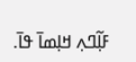ߓߊ߲߬ߣߍ߲ ߞߊ߲ߘߊ߫ ߟߊ߫.